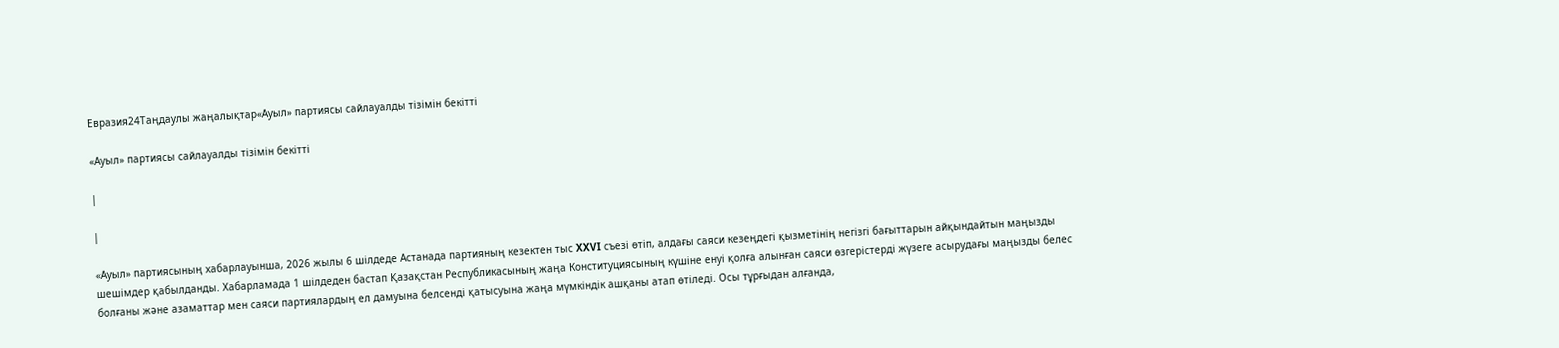Евразия24Таңдаулы жаңалықтар«Ауыл» партиясы сайлауалды тізімін бекітті

«Ауыл» партиясы сайлауалды тізімін бекітті

|

|

«Ауыл» партиясының хабарлауынша, 2026 жылы 6 шілдеде Астанада партияның кезектен тыс XXVI съезі өтіп, алдағы саяси кезеңдегі қызметінің негізгі бағыттарын айқындайтын маңызды шешімдер қабылданды. Хабарламада 1 шілдеден бастап Қазақстан Республикасының жаңа Конституциясының күшіне енуі қолға алынған саяси өзгерістерді жүзеге асырудағы маңызды белес болғаны және азаматтар мен саяси партиялардың ел дамуына белсенді қатысуына жаңа мүмкіндік ашқаны атап өтіледі. Осы тұрғыдан алғанда,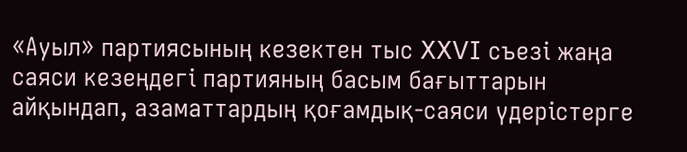«Ауыл» партиясының кезектен тыс XXVI съезі жаңа саяси кезеңдегі партияның басым бағыттарын айқындап, азаматтардың қоғамдық-саяси үдерістерге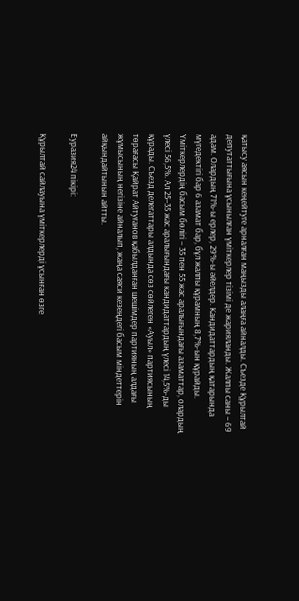қатысу аясын кеңейтуге арналған маңызды алаңға айналды. Съезде Құрылтай депутаттығына ұсынылған үміткерлер тізімі де жарияланды. Жалпы саны – 69 адам. Олардың 71%-ы ерлер, 29%-ы әйелдер. Кандидаттардың қатарында мүгедектігі бар 6 азамат бар, бұл жалпы құрамның 8,7%-ын құрайды. Үміткерлердің басым бөлігі – 35 пен 55 жас аралығындағы азаматтар, олардың үлесі 56,5%. Ал 25–35 жас аралығындағы кандидаттардың үлесі 14,5%-ды құрады. Съезд делегаттары алдында сөз сөйлеген «Ауыл» партиясының төрағасы Қайрат Айтуғанов қабылданған шешімдер партияның алдағы жұмысының негізіне айналып, жаңа саяси кезеңдегі басым міндеттерін айқындайтынын айтты.

Еуразия24 пікірі:

Құрылтай сайлауына үміткерлерді ұсынған өзге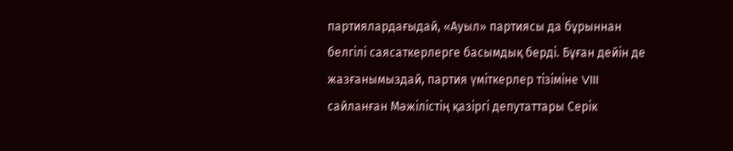партиялардағыдай, «Ауыл» партиясы да бұрыннан белгілі саясаткерлерге басымдық берді. Бұған дейін де жазғанымыздай, партия үміткерлер тізіміне VIII сайланған Мәжілістің қазіргі депутаттары Серік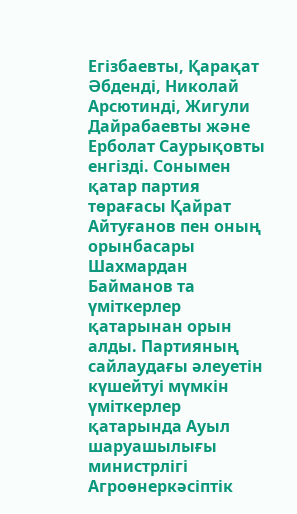Егізбаевты, Қарақат Әбденді, Николай Арсютинді, Жигули Дайрабаевты және Ерболат Саурықовты енгізді. Сонымен қатар партия төрағасы Қайрат Айтуғанов пен оның орынбасары Шахмардан Байманов та үміткерлер қатарынан орын алды. Партияның сайлаудағы әлеуетін күшейтуі мүмкін үміткерлер қатарында Ауыл шаруашылығы министрлігі Агроөнеркәсіптік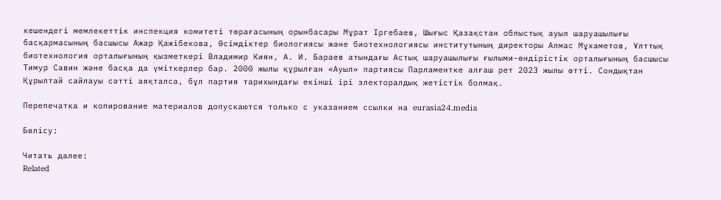кешендегі мемлекеттік инспекция комитеті төрағасының орынбасары Мұрат Іргебаев, Шығыс Қазақстан облыстық ауыл шаруашылығы басқармасының басшысы Ажар Қажібекова, Өсімдіктер биологиясы және биотехнологиясы институтының директоры Алмас Мұхаметов, Ұлттық биотехнология орталығының қызметкері Владимир Киян, А. И. Бараев атындағы Астық шаруашылығы ғылыми-өндірістік орталығының басшысы Тимур Савин және басқа да үміткерлер бар. 2000 жылы құрылған «Ауыл» партиясы Парламентке алғаш рет 2023 жылы өтті. Сондықтан Құрылтай сайлауы сәтті аяқталса, бұл партия тарихындағы екінші ірі электоралдық жетістік болмақ.

Перепечатка и копирование материалов допускаются только с указанием ссылки на eurasia24.media

Бөлісу:

Читать далее:
Related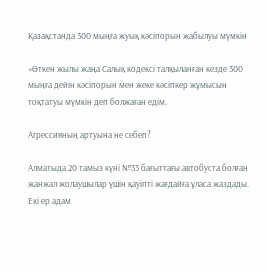Қазақстанда 300 мыңға жуық кәсіпорын жабылуы мүмкін

«Өткен жылы жаңа Салық кодексі талқыланған кезде 300 мыңға дейін кәсіпорын мен жеке кәсіпкер жұмысын тоқтатуы мүмкін деп болжаған едім.

Агрессияның артуына не себеп?

Алматыда 20 тамыз күні №33 бағыттағы автобуста болған жанжал жолаушылар үшін қауіпті жағдайға ұласа жаздады. Екі ер адам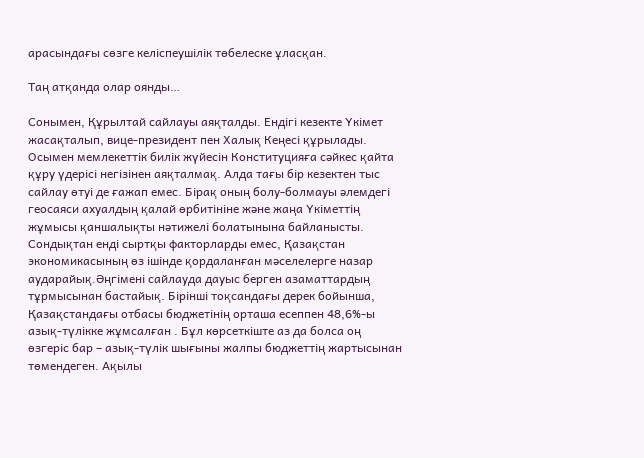арасындағы сөзге келіспеушілік төбелеске ұласқан.

Таң атқанда олар оянды…

Сонымен, Құрылтай сайлауы аяқталды. Ендігі кезекте Үкімет жасақталып, вице-президент пен Халық Кеңесі құрылады. Осымен мемлекеттік билік жүйесін Конституцияға сәйкес қайта құру үдерісі негізінен аяқталмақ. Алда тағы бір кезектен тыс сайлау өтуі де ғажап емес. Бірақ оның болу-болмауы әлемдегі геосаяси ахуалдың қалай өрбитініне және жаңа Үкіметтің жұмысы қаншалықты нәтижелі болатынына байланысты. Сондықтан енді сыртқы факторларды емес, Қазақстан экономикасының өз ішінде қордаланған мәселелерге назар аударайық.Әңгімені сайлауда дауыс берген азаматтардың тұрмысынан бастайық. Бірінші тоқсандағы дерек бойынша, Қазақстандағы отбасы бюджетінің орташа есеппен 48,6%-ы азық-түлікке жұмсалған . Бұл көрсеткіште аз да болса оң өзгеріс бар – азық-түлік шығыны жалпы бюджеттің жартысынан төмендеген. Ақылы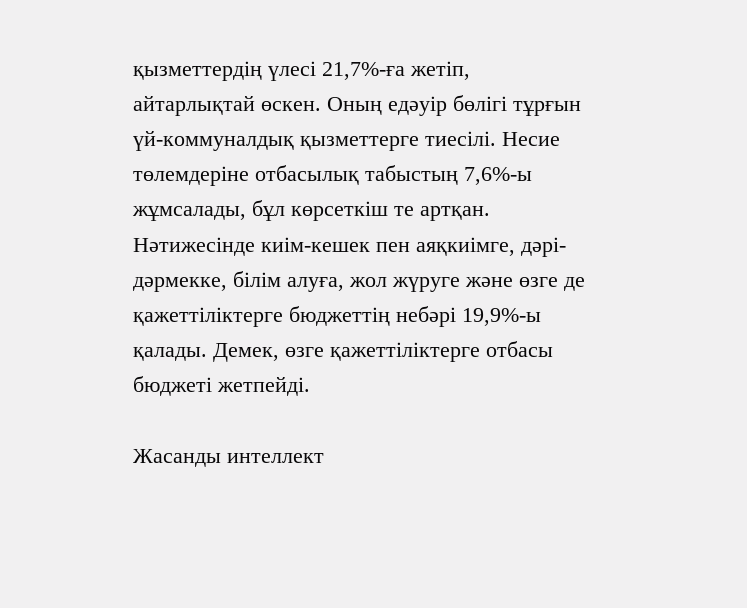қызметтердің үлесі 21,7%-ға жетіп, айтарлықтай өскен. Оның едәуір бөлігі тұрғын үй-коммуналдық қызметтерге тиесілі. Несие төлемдеріне отбасылық табыстың 7,6%-ы жұмсалады, бұл көрсеткіш те артқан. Нәтижесінде киім-кешек пен аяқкиімге, дәрі-дәрмекке, білім алуға, жол жүруге және өзге де қажеттіліктерге бюджеттің небәрі 19,9%-ы қалады. Демек, өзге қажеттіліктерге отбасы бюджеті жетпейді.

Жасанды интеллект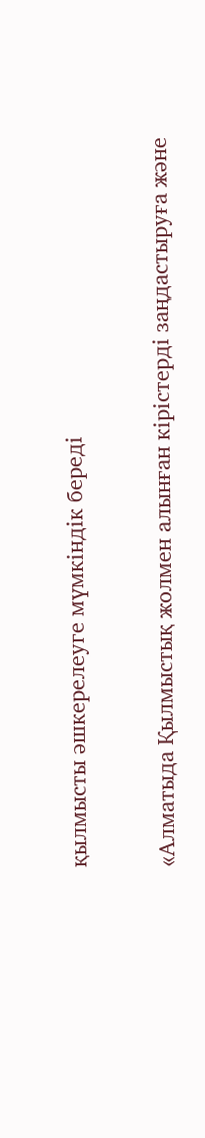қылмысты әшкерелеуге мүмкіндік береді

«Алматыда Қылмыстық жолмен алынған кірістерді заңдастыруға және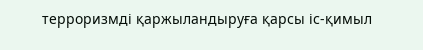терроризмді қаржыландыруға қарсы іс-қимыл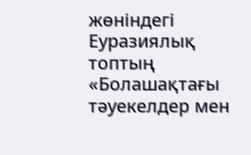жөніндегі Еуразиялық топтың «Болашақтағы тәуекелдер мен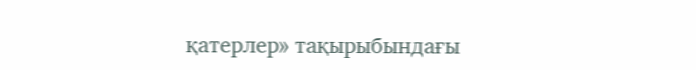қатерлер» тақырыбындағы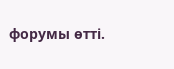форумы өтті.